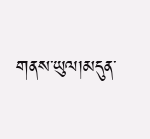གནས་ཡུལ།མདུན་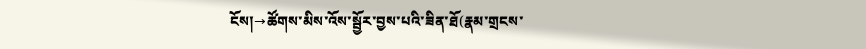ངོས།→ཚོགས་མིས་འོས་སྦྱོར་བྱས་པའི་ཟིན་ཐོ(རྣམ་གྲངས་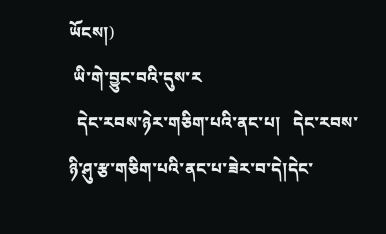ཡོངས།)
 ཡི་གེ་བྱུང་བའི་དུས་ར
  དེང་རབས་ཉེར་གཅིག་པའི་ནང་པ།   དེང་རབས་ཉི་ཤུ་རྩ་གཅིག་པའི་ནང་པ་ཟེར་བ་དེ།དེང་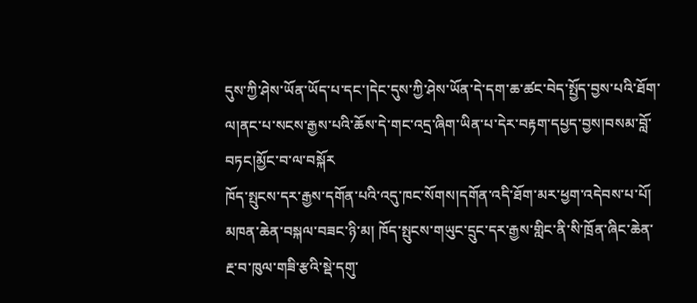དུས་ཀྱི་ཤེས་ཡོན་ཡོད་པ་དང་།དེང་དུས་ཀྱི་ཤེས་ཡོན་དེ་དག་ཆ་ཚང་བེད་སྤྱོད་བྱས་པའི་ཐོག་ལ།ནང་པ་སངས་རྒྱས་པའི་ཆོས་དེ་གང་འདྲ་ཞིག་ཡིན་པ་དེར་བརྟག་དཔྱད་བྱས།བསམ་བློ་བཏང།མྱོང་བ་ལ་བསྐོར
ཁོད་སྤུངས་དར་རྒྱས་དགོན་པའི་འདུ་ཁང་སོགས།དགོན་འདི་ཐོག་མར་ཕྱག་འདེབས་པ་པོ། མཁན་ཆེན་བསྐལ་བཟང་ཉི་མ། ཁོད་སྤུངས་གཡུང་དྲུང་དར་རྒྱས་གླིང་ནི་སི་ཁྲོན་ཞིང་ཆེན་རྔ་བ་ཁུལ་གཟི་རྩའི་སྡེ་དགུ་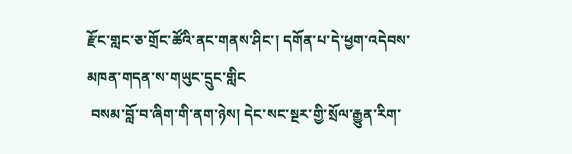རྫོང་གླང་ཅ་གྲོང་ཚོའི་ནང་གནས་ཤིང་། དགོན་པ་དེ་ཕྱག་འདེབས་མཁན་གདན་ས་གཡུང་དྲུང་གླིང
 བསམ་བློ་བ་ཞིག་གི་ནག་ཉེས། དེང་སང་སྔར་གྱི་སྲོལ་རྒྱུན་རིག་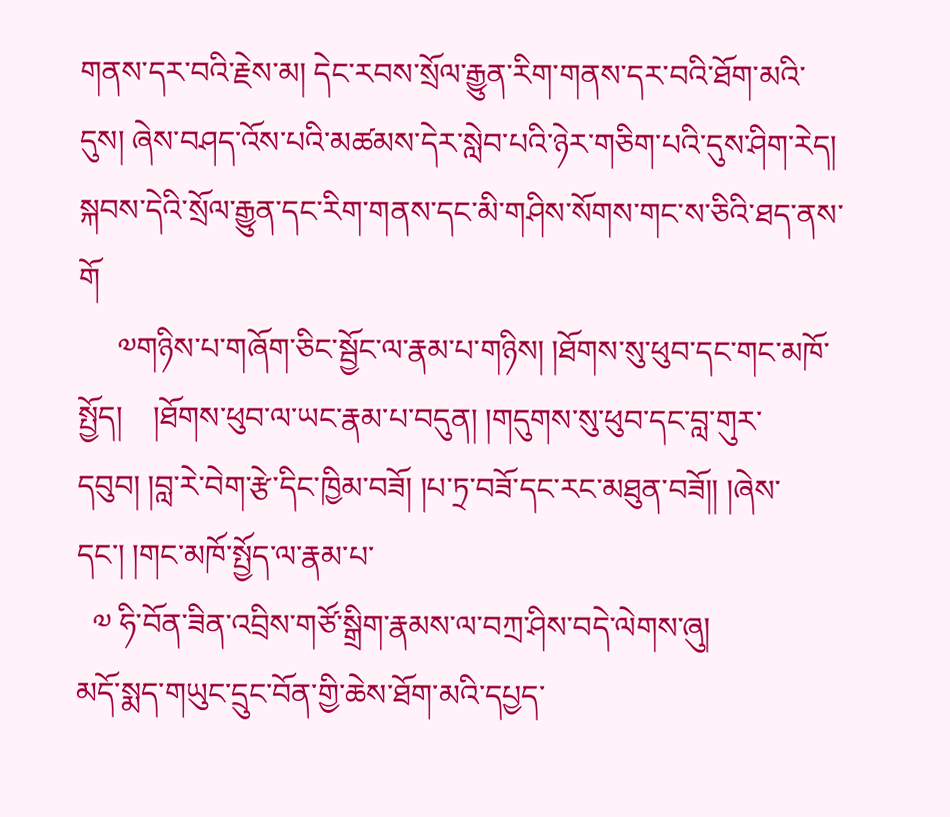གནས་དར་བའི་རྗེས་མ། དེང་རབས་སྲོལ་རྒྱུན་རིག་གནས་དར་བའི་ཐོག་མའི་དུས། ཞེས་བཤད་འོས་པའི་མཚམས་དེར་སླེབ་པའི་ཉེར་གཅིག་པའི་དུས་ཤིག་རེད། སྐབས་དེའི་སྲོལ་རྒྱུན་དང་རིག་གནས་དང་མི་གཤིས་སོགས་གང་ས་ཅིའི་ཐད་ནས་གོ
     ༧གཉིས་པ་གཞོག་ཅིང་སྦྱོང་ལ་རྣམ་པ་གཉིས། །ཐོགས་སུ་ཕུབ་དང་གང་མཁོ་སྤྱོད།    །ཐོགས་ཕུབ་ལ་ཡང་རྣམ་པ་བདུན། །གདུགས་སུ་ཕུབ་དང་བླ་གུར་དབུབ། །བླ་རེ་བེག་རྩེ་དིང་ཁྱིམ་བཟོ། །པ་ཏྲ་བཟོ་དང་རང་མཐུན་བཟོ།། །ཞེས་དང་། །གང་མཁོ་སྤྱོད་ལ་རྣམ་པ་
  ༧ ཧི་བོན་ཟིན་འབྲིས་གཙོ་སྒྲིག་རྣམས་ལ་བཀྲ་ཤིས་བདེ་ལེགས་ཞུ།
མདོ་སྨད་གཡུང་དྲུང་བོན་གྱི་ཆེས་ཐོག་མའི་དཔྱད་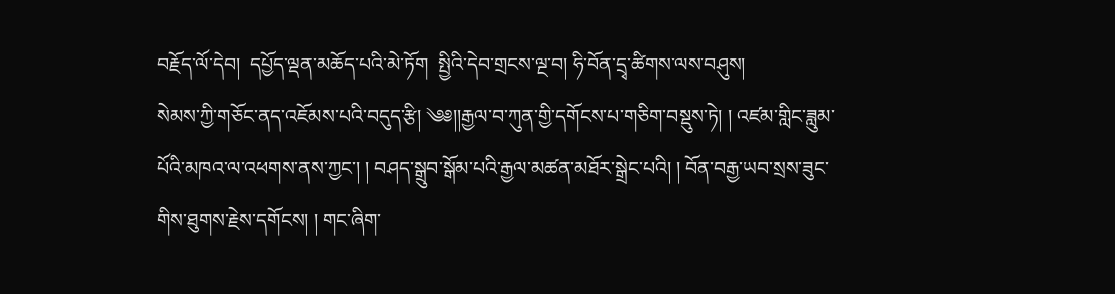བརྗོད་ལོ་དེབ།  དཔྱོད་ལྡན་མཆོད་པའི་མེ་ཏོག  སྤྱིའི་དེབ་གྲངས་ལྔ་བ། ཧི་བོན་དྲྭ་ཚིགས་ལས་བཤུས།
སེམས་ཀྱི་གཅོང་ནད་འཇོམས་པའི་བདུད་རྩི། ༄༅།།རྒྱལ་བ་ཀུན་གྱི་དགོངས་པ་གཅིག་བསྡུས་ཏེ། ། འཛམ་གླིང་ཟླུམ་པོའི་མཁའ་ལ་འཕགས་ནས་ཀྱང་། ། བཤད་སྒྲུབ་སྒོམ་པའི་རྒྱལ་མཚན་མཐོར་སྒྲེང་པའི། ། བོན་བརྒྱ་ཡབ་སྲས་ཟུང་གིས་ཐུགས་རྗེས་དགོངས། ། གང་ཞིག་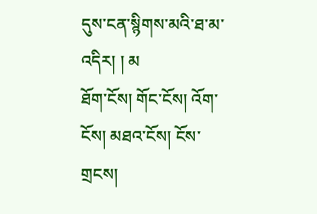དུས་ངན་སྙིགས་མའི་ཐ་མ་འདིར། ། མ
ཐོག་ངོས། གོང་ངོས། འོག་ངོས། མཐའ་ངོས། ངོས་གྲངས།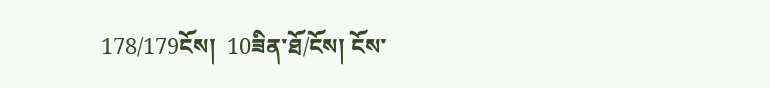178/179ངོས།  10ཟིན་ཐོ/ངོས། ངོས་